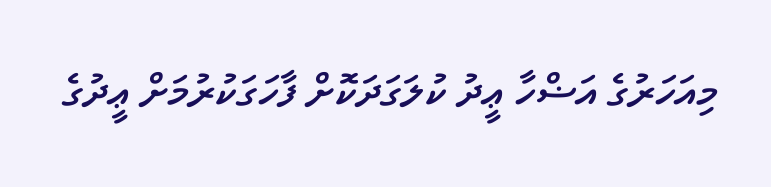މިއަހަރުގެ އަޟްހާ ޢީދު ކުލަގަދަކޮށް ފާހަގަކުރުމަށް ޢީދުގެ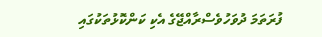ފުރަތަމަ ދުވަހުވެސްރާއްޖޭގެ އެކި ކަންކޮޅުތަކުގައި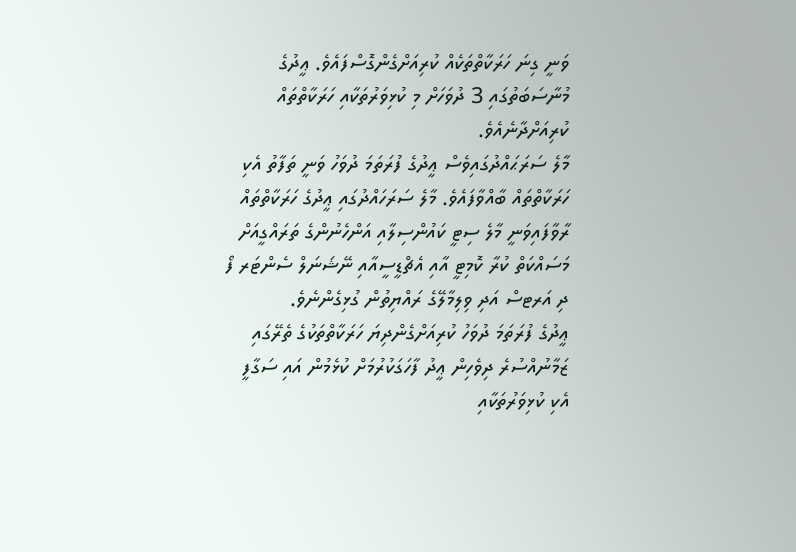ވަނީ ގިނަ ހަރަކާތްތަކެއް ކުރިއަށްގެންގޮސްފައެވެ. ޢީދުގެ މުނާސަބަތުގައި 3 ދުވަހަށް މި ކުޅިވަރުތަކާއި ހަރަކާތްތައް ކުރިއަށްދާނެއެވެ.
މާލެ ސަރަޙައްދުގައިވެސް ޢީދުގެ ފުރަތަމަ ދުވަހު ވަނީ ތަފާތު އެކި ހަރަކާތްތައް ބާއްވާފައެވެ. މާލެ ސަރަހައްދުގައި ޢީދުގެ ހަރަކާތްތައް ރާވާފައިވަނީ މާލެ ސިޓީ ކައުންސިލާއި އަންހެނުންގެ ތަރައްގީއަށް މަސައްކަތް ކުރާ ކޮމިޓީ އާއި އެޗްޑީސީއާއި ނޭޝަނަލް ސެންޓަރ ފޯ ދި އަރޓސް އަދި ވިލިމާލޭގެ ރައްޔިތުން ގުޅިގެންނެވެ.
ޢީދުގެ ފުރަތަމަ ދުވަހު ކުރިއަށްގެންދިޔަ ހަރަކާތްތަކުގެ ތެރޭގައި ޒަމާނުއްސުރެ ދިވެހިން ޢީދު ފާހަގަކުރުމަށް ކުޅެމުން އައި ސަގާފީ އެކި ކުޅިވަރުތަކާއި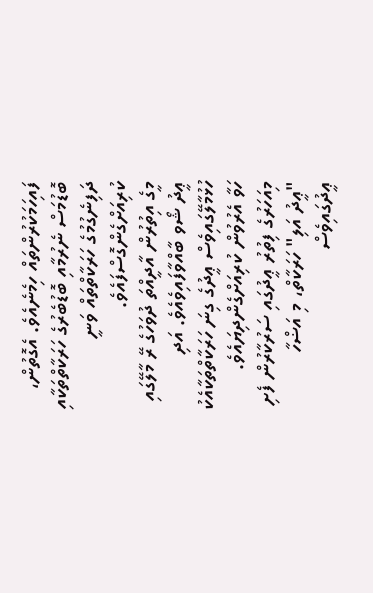ފައިހަމަކުރުންތައް ހިމެނެއެވެ. އެގޮތުން، ބޮޑުމަސް ނެރުމާއި ބޮޑުބެރުގެ ހަރަކާތްތަކާއި ދަފިނެގުމުގެ ހަރަކާތްތައް ވަނީ ކުރިއަށްގެންގޮސްފައެވެ.
މީގެ އިތުރުން އާދީއްތަ ދުވަހުގެ ރޭ މާލޭގައި ޢީދު ޝޯވ ބާއްވާފައިވެއެވެ. އަދި ހުޅުމާލޭގައިވެސް ޢީދުގެ ގިނަ ހަރަކާތްތަކާއެކު ހަވާ އެރުވުން ކުރިއަށްގެންދިޔައެވެ.
މިއަހަރުގެ ފިތުރު ޢީދުގައި ސަރުކާރުން ފެށި "ޢީދު އަލި" ހަރަކާތް، މި އަޟްހާ ޢީދުގައިވެސް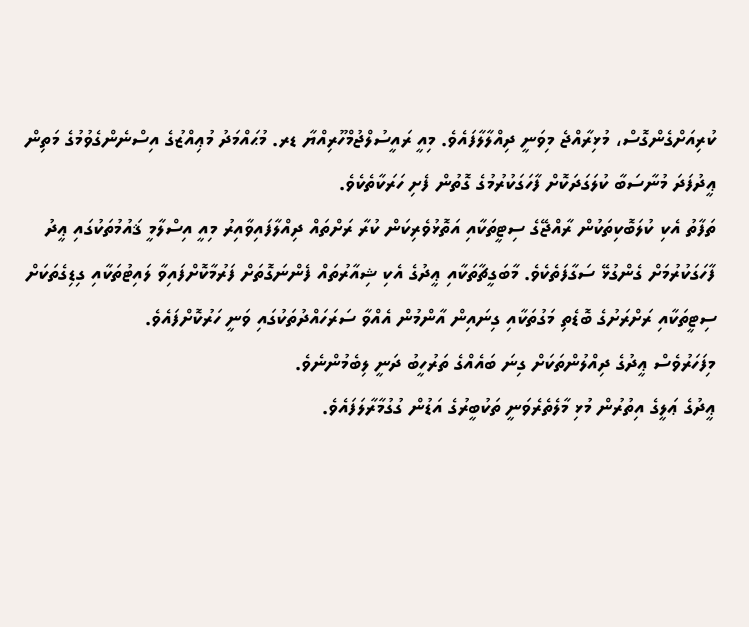ކުރިއަށްގެންގޮސް، މުޅިރާއްޖެ މިވަނީ ދިއްލާލާފައެވެ. މިއީ ރައީސުލްޖުމްހޫރިއްޔާ ޑރ. މުޙައްމަދު މުޢިއްޒުގެ އިސްނެންގެވުމުގެ މަތިން ޢީދުފަދަ މުނާސަބާ ކުލަގަދަކޮށް ފާހަގަކުރުމުގެ ގޮތުން ފެށި ހަރަކާތެކެވެ.
ތަފާތު އެކި ކުލަބޮކިތަކުން ރާއްޖޭގެ ސިޓީތަކާއި އަތޮޅުވެރިކަން ކުރާ ރަށްތައް ދިއްލާފައިވާއިރު މިއީ އިސްލާމީ ޤައުމުތަކުގައި ޢީދު ފާހަގަކުރުމަށް ގެންގުޅޭ ސަގާފަތެކެވެ. މާބަގީޗާތަކާއި ޢީދުގެ އެކި ޝިއާރުތައް ފެންނަގޮތަށް ފަރުމާކޮށްފައިވާ ލައިޓުތަކާއި ގިޑިގެތަކަށް ސިޓީތަކާއި ރަށްރަށުގެ ބޮޑެތި މަގުތަކާއި ގިނައިން އާންމުން އެއްވާ ސަރަހައްދުތަކުގައި ވަނީ ހަރުކޮށްފައެވެ.
މިފަހަރުވެސް ޢީދުގެ ދިއްލުންތަކަށް ގިނަ ބައެއްގެ ތަރުހީބު ދަނީ ލިބެމުންނެވެ.
ޢީދުގެ ޢަލީގެ އިތުރުން މުޅި މާލެތެރެވަނީ ތަކުބީރުގެ އަޑުން ގުގުމާރާލަފައެވެ.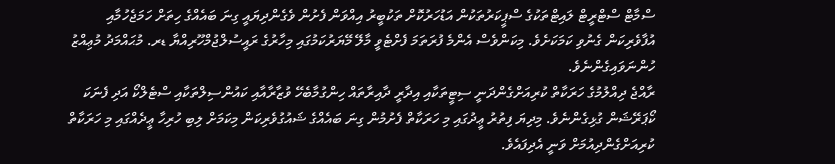ސްމާޓް ސްޓްރީޓް ލައިޓްތަކުގެ ސްޕީކަރުތަކުން އަޑުހަރުކޮށް ތަކުބީރު އިއްވަން ފެށުން ވެގެންދިޔައީ ގިނަ ބައެއްގެ ހިތަށް ހަމަޖެހުމާއި އުފާވެރިކަން ގެނުވި ކަމަކަށެވެ. މިކަންވެސް އެންމެ ފުރަތަމަ ފެށްޓެވީ މާލޭ މޭޔަރުކަމުގައި މިހާރުގެ ރައީސުލްޖުމްހޫރިއްޔާ ޑރ. މުޙައްމަދު މުޢިއްޒު ހުންނަވައިގެންނެވެ.
ރާއްޖެ ދިއްލުމުގެ ހަރަކާތް ކުރިއަށްގެންދަނީ ސިޓީތަކާއި އިދާރީ ދާއިރާތައް ހިންގުމާބެހޭ ވުޒާރާއާއި ކައުންސިލްތަކާއި ސްޓެލްކޯ އަދި ފެނަކަ ކޯޕަރޭޝަން ގުޅިގެންނެވެ. މިދިޔަ ފިތުރު ޢީދުގައި މި ހަރަކާތް ފެށުމުން ގިނަ ބައެއްގެ ޝައުގުވެރިކަން މިކަމަށް ލިބި ހުރިހާ ޢީދެއްގައި މި ހަރަކާތް ކުރިއަށްގެންދިއުމަށް ވަނީ އެދިފައެވެ.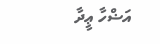އަޟްހާ ޢީދާ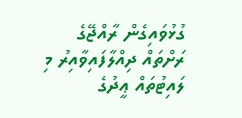ގުޅުވައިގެން ރާއްޖޭގެ ރަށްތައް ދިއްލާފައިވާއިރު މި ލައިޓުތައް ޢީދުގެ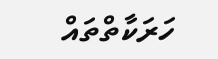ހަރަކާތްތައް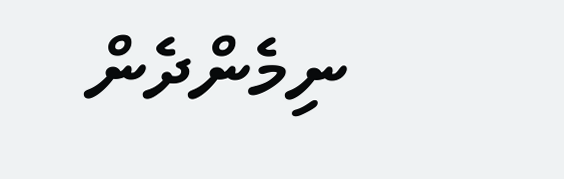ނިމެންދެން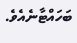ބަހައްޓާނެއެވެ.